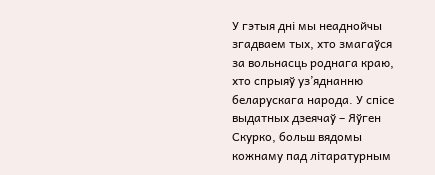У гэтыя дні мы неаднойчы згадваем тых, хто змагаўся за вольнасць роднага краю, хто спрыяў уз’яднанню беларускага народа. У спісе выдатных дзеячаў – Яўген Скурко, больш вядомы кожнаму пад літаратурным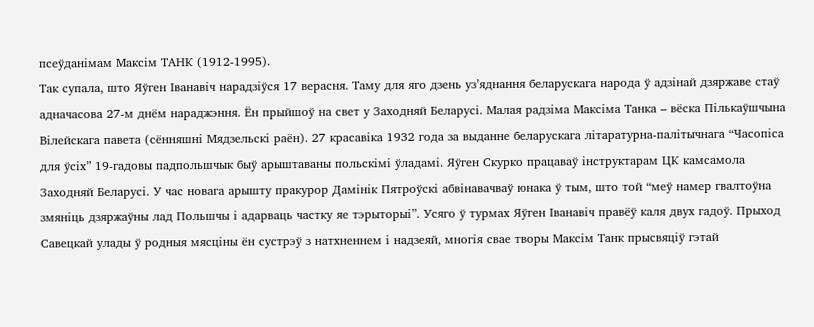псеўданімам Максім ТАНК (1912-1995).
Так супала, што Яўген Іванавіч нарадзіўся 17 верасня. Таму для яго дзень уз’яднання беларускага народа ў адзінай дзяржаве стаў адначасова 27-м днём нараджэння. Ён прыйшоў на свет у Заходняй Беларусі. Малая радзіма Максіма Танка – вёска Пількаўшчына Вілейскага павета (сённяшні Мядзельскі раён). 27 красавіка 1932 года за выданне беларускага літаратурна-палітычнага “Часопіса для ўсіх” 19-гадовы падпольшчык быў арыштаваны польскімі ўладамі. Яўген Скурко працаваў інструктарам ЦК камсамола Заходняй Беларусі. У час новага арышту пракурор Дамінік Пятроўскі абвінавачваў юнака ў тым, што той “меў намер гвалтоўна змяніць дзяржаўны лад Польшчы і адарваць частку яе тэрыторыі”. Усяго ў турмах Яўген Іванавіч правёў каля двух гадоў. Прыход Савецкай улады ў родныя мясціны ён сустрэў з натхненнем і надзеяй, многія свае творы Максім Танк прысвяціў гэтай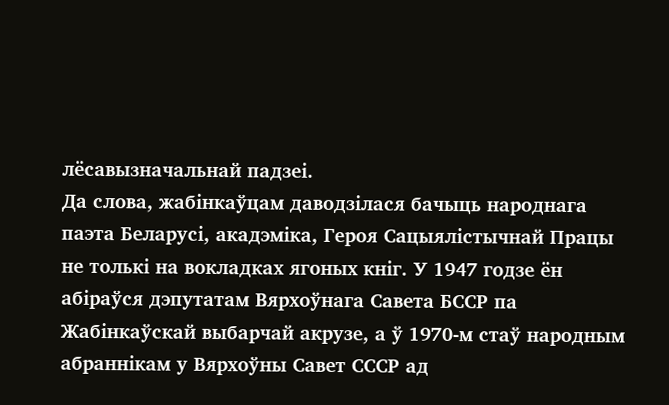лёсавызначальнай падзеі.
Да слова, жабінкаўцам даводзілася бачыць народнага паэта Беларусі, акадэміка, Героя Сацыялістычнай Працы не толькі на вокладках ягоных кніг. У 1947 годзе ён абіраўся дэпутатам Вярхоўнага Савета БССР па Жабінкаўскай выбарчай акрузе, а ў 1970-м стаў народным абраннікам у Вярхоўны Савет СССР ад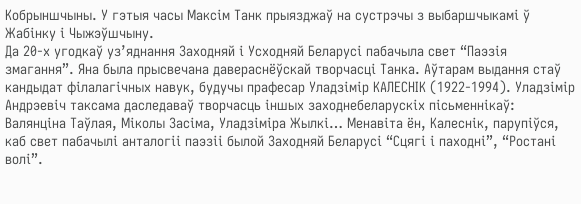Кобрыншчыны. У гэтыя часы Максім Танк прыязджаў на сустрэчы з выбаршчыкамі ў Жабінку і Чыжэўшчыну.
Да 20-х угодкаў уз’яднання Заходняй і Усходняй Беларусі пабачыла свет “Паэзія змагання”. Яна была прысвечана давераснёўскай творчасці Танка. Аўтарам выдання стаў кандыдат філалагічных навук, будучы прафесар Уладзімір КАЛЕСНІК (1922-1994). Уладзімір Андрэевіч таксама даследаваў творчасць іншых заходнебеларускіх пісьменнікаў: Валянціна Таўлая, Міколы Засіма, Уладзіміра Жылкі… Менавіта ён, Калеснік, парупіўся, каб свет пабачылі анталогіі паэзіі былой Заходняй Беларусі “Сцягі і паходні”, “Ростані волі”.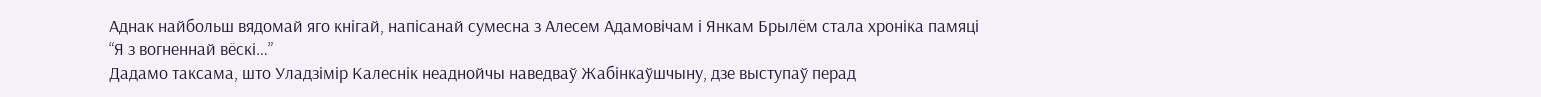Аднак найбольш вядомай яго кнігай, напісанай сумесна з Алесем Адамовічам і Янкам Брылём стала хроніка памяці “Я з вогненнай вёскі…”
Дадамо таксама, што Уладзімір Калеснік неаднойчы наведваў Жабінкаўшчыну, дзе выступаў перад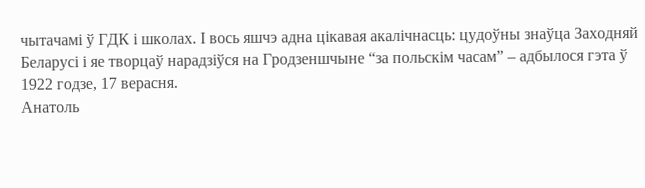чытачамі ў ГДК і школах. І вось яшчэ адна цікавая акалічнасць: цудоўны знаўца Заходняй Беларусі і яе творцаў нарадзіўся на Гродзеншчыне “за польскім часам” – адбылося гэта ў 1922 годзе, 17 верасня.
Анатоль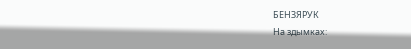БЕНЗЯРУК
На здымках: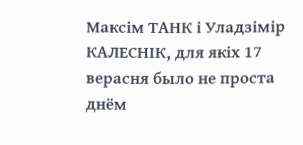Максім ТАНК і Уладзімір КАЛЕСНІК, для якіх 17 верасня было не проста днём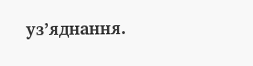уз’яднання.